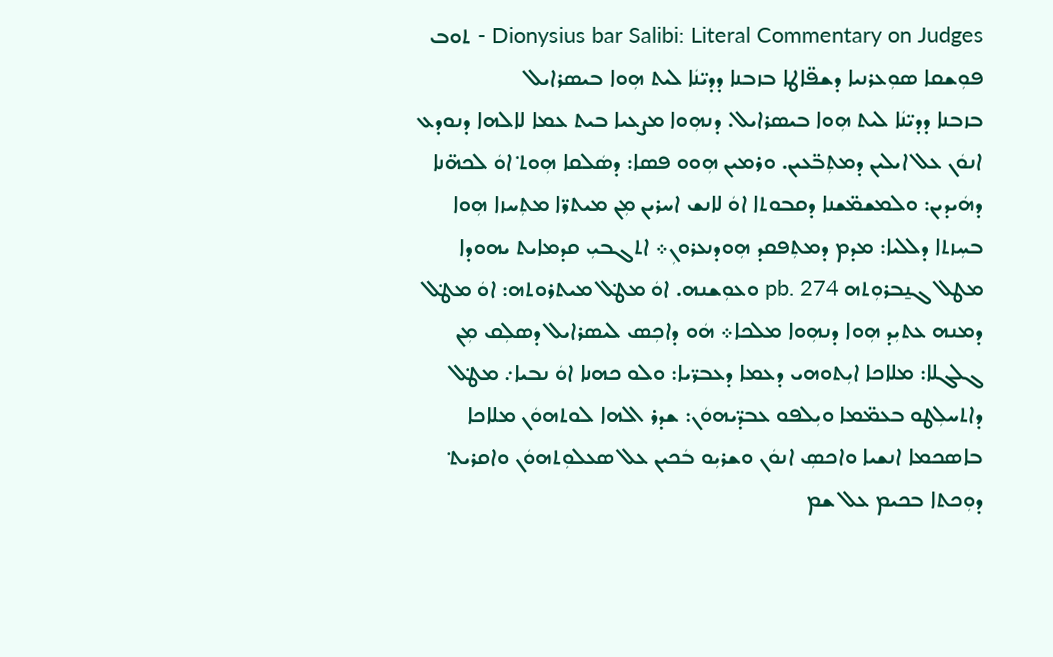Dionysius bar Salibi: Literal Commentary on Judges - ܬܘܒ ܦܘܼܫܩܐ ܣܘܼܥܪܢܝܐ ܕܫܦ̈ܐܛܐ ܒܙܒܢܐ ܕܕܝ̈ܢܿܐ ܠܝܬ ܗܼܘܐ ܒܝܣܪܐܝܠ
ܒܙܒܢܐ ܕܕܝ̈ܢܿܐ ܠܝܬ ܗܼܘܐ ܒܝܣܪܐܝܠ. ܕܢܗܼܘܐ ܡܨܥܝܐ ܒܝܬ ܥܡܐ ܠܐܠܗܐ ܕܢܘܕܥ ܐܢܘܿܢ ܥܠ ܐܝܠܝܢ ܕܡܬܼܒ̈ܥܝܢ. ܘܪܡܝܢ ܗܼܘܘ ܦܣܐ: ܕܣܿܠܩܐ ܗܼܘܬ݀ ܐܘܿ ܠܟܗ̈ܢܐ ܕܗܿܝܕܝܢ: ܘܠܡܫܡ̈ܫܢܐ ܕܩܒܘܬܐ ܐܘܿ ܠܐܢܫ ܐܚܪܝܢ ܡܼܢ ܡܝܬܪ̈ܐ ܡܬܼܚܙܐ ܗܼܘܐ ܒܚܼܙܬܐ ܕܠܠܝܐ: ܡܕܡ ܕܡܬܼܦܩܕ ܗܼܘܕܢܥܪܘܢܼ܀ ܐܬܓܒܝܼ ܩܕܡܐܝܬ ܝܗܘܕܐ ܡܛܠ ܓܢ̱ܒܪܘܼܬܗ pb. 274 ܘܥܘܼܫܢܗ. ܐܘܿ ܡܛ݀ܠ ܡܝܬܪܘܬܗ: ܐܘܿ ܡܛ݀ܠ ܕܡܢܗ ܥܬܝܼܕ ܗܼܘܐ ܕܢܗܼܘܐ ܡܠܟܐ܀ ܗܿܘ ܕܐܟܼܣ ܠܝܣܪܐܝܠ ܕܣܠܼܩ ܡܼܢ ܓܠܓܠܐ: ܡܠܐܟܐ ܐܝܼܬܘܗܝ ܕܥܡܐ ܕܥܒܪ̈ܝܐ: ܘܠܘ ܟܗܢܐ ܐܘܿ ܢܒܝܐ܇ ܡܛ݀ܠ ܕܐܬܚܠܼܛܘ ܒܥܡ̈ܡܐ ܘܝܼܠܦܘ ܥܒܕ̈ܝܗܘܿܢ: ܫܕܪ ܐܠܗܐ ܠܘܬܗܘܿܢ ܡܠܐܟܐ ܒܐܣܟܡܐ ܐܢܫܝܐ ܘܐܟܣܼ ܐܢܘܿܢ ܘܫܪܝܼܘ ܒܿܟܝܢ ܥܠ ܣܥܠܘܼܬܗܘܿܢ ܘܐܩܪܝܬ݀ ܕܘܼܟܬܐ ܒܟܝܡ ܥܠ ܫܡ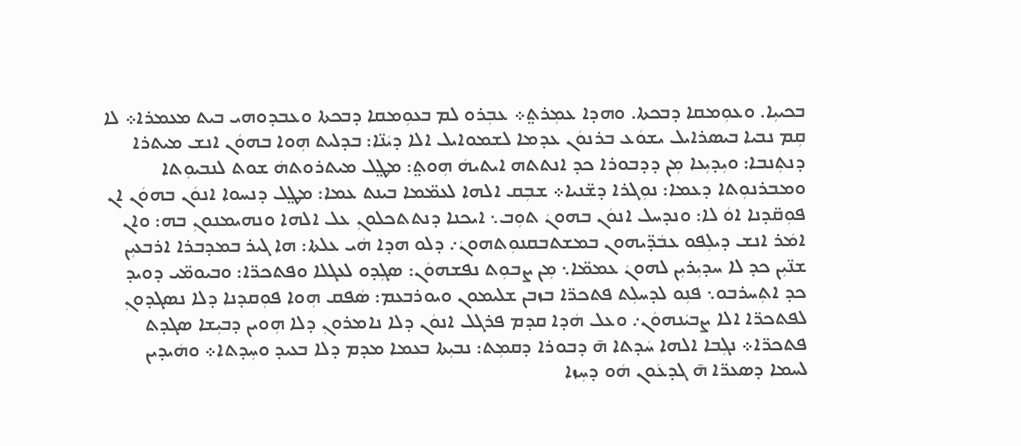ܒܟܝܝܼܐ. ܘܥܘܼܡܩܐ ܕܒܟܬܐ. ܘܗܕܐ ܥܡܼܪܬ݀܀ ܥܒܼܪܘ ܠܡ ܒܥܘܼܡܩܐ ܕܒܟܬܐ ܘܥܒܕܘܗܝ ܒܝܬ ܡܥܡܪܐ܀ ܠܐ ܩܼܡ ܢܒܝܐ ܒܝܣܪܐܝܠ ܝܫܘܿܥ ܒܪܢܘܿܢ ܥܕܡܐ ܠܫܡܘܐܝܠ ܐܠܐ ܕܝܿܢ̈ܐ: ܒܕܠܝܬ ܗܼܘܐ ܒܗܘܿܢ ܐܢܫ ܡܝܬܪܐ ܕܢܬܼܢܒܐ: ܘܝܼܕܝܼܥܐ ܡܼܢ ܕܕܒܘܪܐ ܟܕ ܐܢܬܬܗ ܐܝܬܝܗܿ ܗܼܘܬ݀: ܡܛ݀ܠ ܡܝܬܪܘܬܗܿ ܫܘܬ ܠܢܒܝܘܼܬܐ ܘܡܒܪܢܘܼܬܐ ܕܥܡܐ: ܢܘܼܓܪܐ ܕܫ̈ܢܝܐ܀ ܫܒܼܩ ܐܠܗܐ ܠܥܡ̈ܡܐ ܒܝܢܬ ܥܡܐ: ܡܛ݀ܠ ܕܢܚܘܐ ܐܢܘܿܢ ܒܗܘܿܢ ܐܢ ܦܘܼܩ̈ܕܢܐ ܐܘܿ ܠܐ: ܘܢܕܚܠ ܐܢܘܿܢ ܒܗܘܢܿ ܬܘܼܒ܆ ܐܝܟܢܐ ܕܢܬܬܟܠܘܢܼ ܥܠ ܐܠܗܐ ܘܢܗܝܡܢܘܢܼ ܒܗ: ܘܐܢ ܐܡܿܪ ܐܢܫ ܕܝܠܼܦܘ ܥܒܿܕ̈ܝܗܘܢ ܒܡܫܬܒܩܢܘܼܬܗܘܢܿ܇ ܕܠܘ ܗܕܐ ܗܿܝ ܥܠܬܐ: ܗܐ ܓܝܪ ܒܡܕܒܪܐ ܐܪܒܥܝܼܢ ܫܢ̈ܝܼܢ ܟܕ ܠܐ ܚܕܝܼܪܝܼܢ ܠܗܘܢܿ ܥܡܡ̈ܐ܆ ܡܼܢ ܨܒܘܼܬ ܢܦܫܗܘܿܢ: ܣܓܼܕܘ ܠܥܓܠܐ ܘܦܬܟܪ̈ܐ: ܘܒܝܘܡ̈ܝ ܕܘܝܕ ܟܕ ܐܬܼܚܪܒܘ܆ ܦܢܼܘ ܠܕܚܠܼܬ ܦܬܟܪ̈ܐ ܒܙܒܢ ܫܠܝܡܘܢ ܘܝܘܪܒܥܡ: ܣܿܦܩ ܗܼܘܐ ܦܘܼܩܕܢܐ ܕܠܐ ܢܣܓܕܘܢܼ ܠܦܬܟܪ̈ܐ ܐܠܐ ܨܒܝܿܢܗܘܿܢ܇ ܘܥܠ ܗܿܕܐ ܩܕܡ ܦܪܓܠ ܐܢܘܿܢ ܕܠܐ ܢܐܡܪܘܢܼ ܕܠܐ ܗܼܘܝܢ ܕܒܝܼܫܐ ܣܓܕܬ ܦܬܟܪ̈ܐ܀ ܢܓܼܒܐ ܐܠܗܐ ܚܿܕܬܐ ܗ̄ ܕܒܘܪܐ ܕܩܡܼܬ: ܢܒܝܼܬܐ ܒܥܡܐ ܡܕܡ ܕܠܐ ܒܥܝܕ ܘܚܼܕܬܐ܀ ܘܗܿܝܕܝܢ ܠܚܡܐ ܕܣܥܪ̈ܐ ܗ̄ ܓܕܥܿܘܢ ܗܿܘ ܕܚܼܙܐ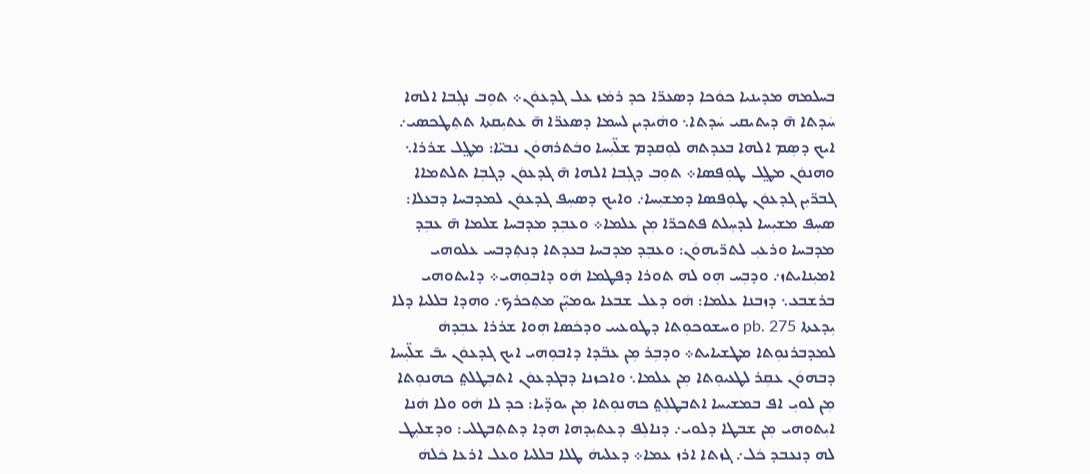ܒܚܠܡܗ ܡܕܝܢܝܐ ܟܘܿܟܐ ܕܣܥܪ̈ܐ ܟܕ ܪܡܿܙ ܥܠ ܓܕܥܘܿܢ܀ ܬܘܼܒ ܢܓܼܒܐ ܐܠܗܐ ܚܿܕܬܐ ܗ̄ ܕܝܬܝܩܝ ܚܿܕܬܐ܆ ܘܗܿܝܕܝܢ ܠܚܡܐ ܕܣܥܪ̈ܐ ܗ̄ ܥܬܝܼܩܬܐ ܬܬܼܛܟܣܝ܇ ܐܝܟ ܕܣܼܡ ܐܠܗܐ ܒܥܕܬܗ ܠܘܼܩܕܡ ܫܠ̈ܝܼܚܐ ܘܒܿܬܪܗܘܿܢ ܢܒܝ̈ܐ: ܡܛ݀ܠ ܫܪܪܐ܆ ܘܗܢܘܿܢ ܡܛ݀ܠ ܛܘܼܦܣܐ܀ ܬܘܼܒ ܕܓܼܒܐ ܐܠܗܐ ܗ̄ ܓܕܥܘܿܢ ܕܓܒܼܐ ܬܠܬܡܐܐ ܓܒܪ̈ܝܼܢ ܓܕܥܘܿܢ ܛܘܼܦܣܐ ܕܡܫܝܼܚܐ܇ ܘܐܝܟ ܕܣܚܼܦ ܓܕܥܘܿܢ ܠܡܕܒܚܐ ܕܒܥܠܐ: ܣܚܼܦ ܡܫܝܼܚܐ ܠܕܚܼܠܬ ܦܬܟܪ̈ܐ ܡܼܢ ܥܠܡܐ܀ ܘܥܒܼܕ ܡܕܒܚܐ ܫܠܡܐ ܗ̄ ܥܒܼܕ ܡܕܒܚܐ ܘܪܥܝܼ ܠܬܪ̈ܝܗܘܿܢ: ܘܥܒܼܕ ܡܕܒܚܐ ܒܥܕܬܐ ܕܢܬܼܕܒܚ ܥܠܘܗܝ ܐܡܝܼܢܐܝܬܙ܇ ܘܕܒܼܚ ܗܼܘ ܠܗ ܬܘܪܐ ܕܦܛܡܐ ܗܿܘ ܕܐܒܘܼܗܝ܀ ܕܐܝܬܘܗܝ ܒܪܫܒܥ܆ ܕܙܒܢܐ ܥܠܡܐ: ܗܿܘ ܕܥܠ ܫܒܥܐ ܝܘܡܝܼ̈ܢ ܡܬܼܟܪܟ܇ ܘܗܕܐ ܒܠܠܝܐ ܕܠܐ ܝܼܕܥܬܐ pb. 275 ܘܚܫܘܟܘܼܬܐ ܕܛܘܥܝܝ ܘܕܟܿܣܐ ܗܼܘܐ ܫܪܪܐ ܥܒܼܕܗܿ ܠܡܕܒܪܢܘܼܬܐ ܡܛܫܝܐܝܬ܀ ܘܕܒܼܪ ܡܼܢ ܥܒ̈ܕܐ ܕܐܒܘܼܗܝ ܐܝܟ ܓܕܥܘܿܢ ܝܒ̄ ܫܠ̈ܝܼܚܐ ܕܒܗܘܿܢ ܥܩܼܪ ܠܛܥܝܘܼܬܐ ܡܼܢ ܥܠܡܐ܆ ܘܐܟܙܢܐ ܕܒܓܕܥܘܿܢ ܐܬܒܼܛܠܬ݀ ܟܗܢܘܼܬܐ ܡܼܢ ܠܘܝܼ ܐܦ ܒܡܫܝܚܐ ܐܬܒܛܠܼܬ݀ ܟܗܢܘܼܬܐ ܡܼܢ ܝܘܕ̈ܝܐ: ܟܕ ܠܐ ܗܿܘ ܘܠܐ ܗܿܢܐ ܐܝܼܬܘܗܝ ܡܼܢ ܫܒܛܐ ܕܠܘܝ܇ ܕܢܐܠܼܦ ܕܥܬܝܼܕܗܐ ܗܕܐ ܕܬܬܼܒܛܠܝ: ܘܕܫܠܝܼܛ ܠܗ ܕܢܥܒܕ ܟܿܠ܇ ܓܙܬܐ ܐܪܙ ܥܡܐ܀ ܕܥܠܝܗܿ ܛܠܐ ܒܠܠܝܐ ܘܥܠ ܐܪܥܐ ܟܿܠܗܿ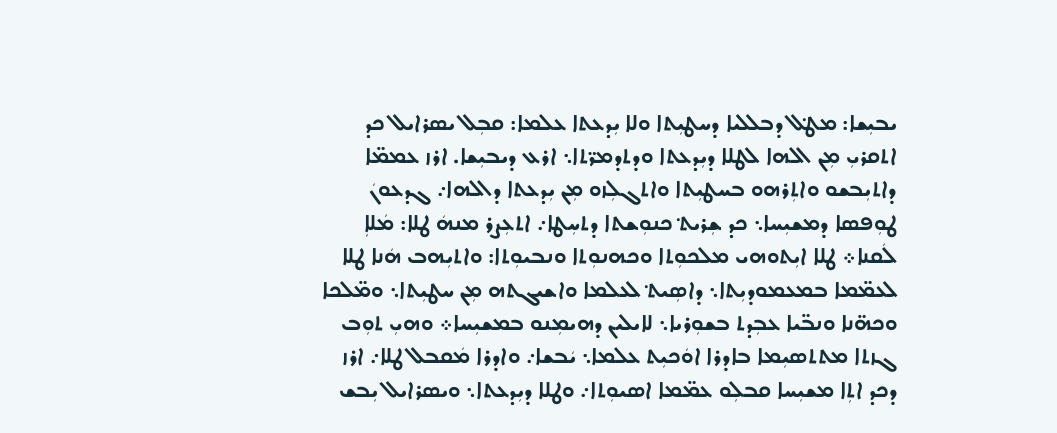ܝܒܝܼܫܐ: ܡܛ݀ܠ ܕܒܠܠܝܐ ܕܚܛܝܼܬܐ ܘܠܐ ܝܼܕܥܬܐ ܥܠܡܐ: ܩܒܼܠ ܝܣܪܐܝܠ ܟܕ ܐܬܩܪܝܼ ܡܼܢ ܐܠܗܐ ܠܛܠܐ ܕܝܼܕܥܬܐ ܘܕܬܕܡܪ̈ܬܐ܆ ܐܪܥ ܕܝܒܝܼܫܐ. ܐܪܙ ܥܡܡ̈ܐ ܕܐܬܝܼܒܫܘ ܘܐܬܼܪܗܘ ܒܚܛܝܼܬܐ ܘܐܬܓܠܼܙܘ ܡܼܢ ܝܼܕܥܬܐ ܕܐܠܗܐ܇ ܓܕܥܘܢܿ ܛܘܼܦܣܐ ܕܡܫܝܼܚܐ܆ ܟܕ ܫܼܪܝܬ݀ ܟܢܘܼܫܬܐ ܕܬܚܼܛܐ܇ ܐܬܥܼܨܪ ܡܢܗܿ ܛܠܐ: ܡܿܠܐܼ ܠܿܩܢܐ܀ ܛܠܐ ܐܝܼܬܘܗܝ ܡܠܟܘܼܬܐ ܘܟܗܢܘܼܬܐ ܘܢܒܝܘܼܬܐ: ܘܐܬܝܼܗܒ ܗܿܢܐ ܛܠܐ ܠܥܡ̈ܡܐ ܒܡܥܡܘܕܝܼܬܐ܆ ܕܐܣܼܝܬ݀ ܠܥܠܡܐ ܘܐܫܝܓܬܗ ܡܼܢ ܚܛܝܼܬܐ܆ ܘܡ̈ܠܟܐ ܘܟܗ̈ܢܐ ܘܢܒ̈ܝܐ ܥܒܼܕܬ ܒܫܘܼܪܝܐ܆ ܠܐܝܠܝܢ ܕܗܝܡܼܢܘ ܒܡܫܝܼܚܐ܀ ܘܗܝܼ ܬܘܼܒ ܓܙܬܐ ܡܬܬܣܝܼܡܐ ܒܐܕܪܐ ܐܘܿܟܝܼܬ ܥܠܡܐ܆ ܝܿܒܫܐ܇ ܘܐܕܪܐ ܡܿܩܒܠ ܛܠܐ܇ ܐܪܙ ܕܟܕ ܐܬܼܐ ܡܫܝܼܚܐ ܩܒܠܼܘ ܥܡ̈ܡܐ ܐܣܝܘܼܬܐ܇ ܘܛܠܐ ܕܝܼܕܥܬܐ܆ ܘܝܣܪܐܝܠ ܝܼܒܫ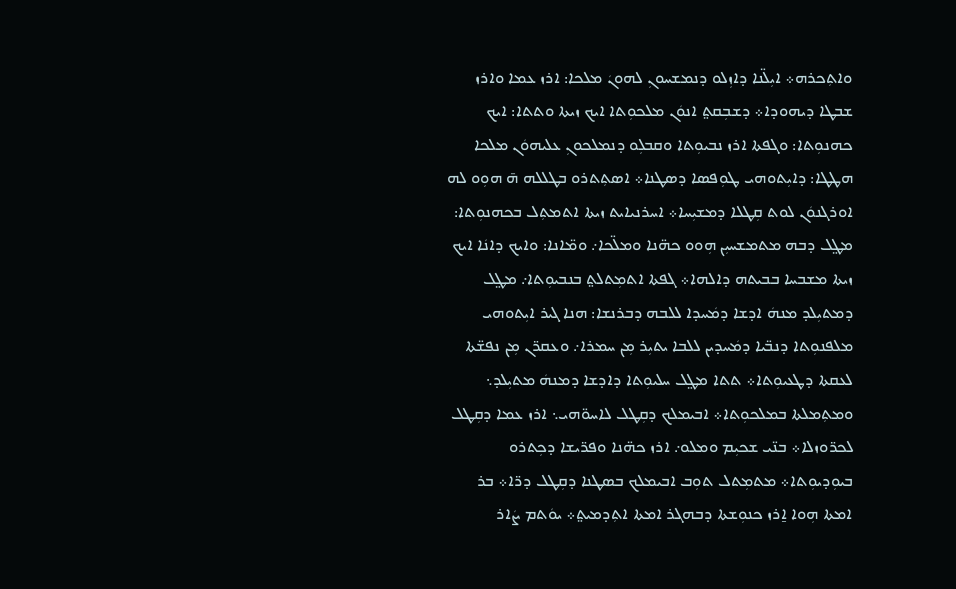ܘܐܬܼܟܪܗ܀ ܐܝܼܠ̈ܢܐ ܕܐܙܼܠܘ ܕܢܡܫܚܘܢܼ ܠܗܘܢܿ ܡܠܟܐ: ܐܪܙ ܥܡܐ ܘܐܪܙ ܫܒܛܐ ܕܝܗܘܕܐ܀ ܕܫܒܼܩܬ݀ ܐܢܘܿܢ ܡܠܟܘܼܬܐ ܐܝܟ ܙܝܬܐ ܘܬܬܐ: ܐܝܟ ܟܗܢܘܼܬܐ: ܘܓܦܬܐ ܐܪܙ ܢܒܝܘܼܬܐ ܘܩܒܠܼܘ ܕܢܡܠܟܘܢܼ ܥܠܝܗܘܿܢ ܡܠܟܐ ܗܛܛܐ: ܕܐܝܼܬܘܗܝ ܛܘܼܦܣܐ ܕܣܛܢܐ܀ ܐܣܬܼܬܪܘ ܒܛܠܠܗ ܗ̄ ܗܘܼܘ ܠܗ ܐܘܪܓܢܘܿܢ ܠܘܬ ܩܼܛܠܐ ܕܡܫܝܼܚܐ܀ ܐܚܪܢܝܐܝܬ ܙܝܬܐ ܐܬܡܬܼܠ ܒܟܗܢܘܼܬܐ: ܡܛ݀ܠ ܕܒܗ ܡܬܡܫܚܝܼܢ ܗܼܘܘ ܟܗ̈ܢܐ ܘܡܠ̈ܟܐ܇ ܘܡ̈ܐܢܐ: ܘܐܝܟ ܕܐܢܿܐ ܐܝܟ ܙܝܬܐ ܡܫܒܚܐ ܒܒܝܬܗ ܕܐܠܗܐ܀ ܓܦܬܐ ܐܬܡܼܬܠܬ݀ ܒܢܒܝܘܼܬܐ܇ ܡܛ݀ܠ ܕܡܬܝܼܠܕ ܡܢܗܿ ܐܕܫܐ ܕܡܿܚܕܐ ܠܠܒܗ ܕܒܪܢܫܐ: ܗܢܐ ܓܝܪ ܐܝܼܬܘܗܝ ܡܠܦܢܘܼܬܐ ܕܢܒ̈ܝܐ ܕܡܿܚܕܝܢ ܠܠܒܐ ܝܬܝܼܪ ܡܼܢ ܚܡܪܐ܇ ܘܥܩܪ̈ܢ ܡܼܢ ܢܦܫ̈ܬܐ ܠܥܩܬܐ ܕܛܥܝܘܼܬܐ܀ ܬܬܐ ܡܛ݀ܠ ܚܠܝܘܼܬܐ ܕܐܕܫܐ ܕܡܢܗܿ ܡܬܝܼܠܕ܆ ܘܡܬܼܡܠܬܐ ܒܡܠܟܘܼܬܐ܀ ܐܒܝܡܠܟ ܕܩܼܛܠ ܠܐܚܘ̈ܗܝ܆ ܐܪܙ ܥܡܐ ܕܩܼܛܠ ܠܟܪ̈ܘܙܠܐ܀ ܒܢ̈ܝ ܫܟܝܼܡ ܘܡܠܘ܇ ܐܪܙ ܟܗ̈ܢܐ ܘܦܪ̈ܝܫܐ ܕܟܼܬܪܘ ܒܝܘܼܕܝܘܼܬܐ܀ ܡܬܡܼܬܠ ܬܘܼܒ ܐܒܝܡܠܟ ܒܣܛܢܐ ܕܩܼܛܠ ܕܪ̈ܐ܀ ܒܪ ܐܡܬܐ ܗܼܘܐ ܐ̱ܪܙ ܟܢܘܼܫܬܐ ܕܒܗܓܪ ܐܡܬܐ ܐܬܼܕܡܝܬ݀܀ ܝܘܿܬܡ ܨܿܐܪ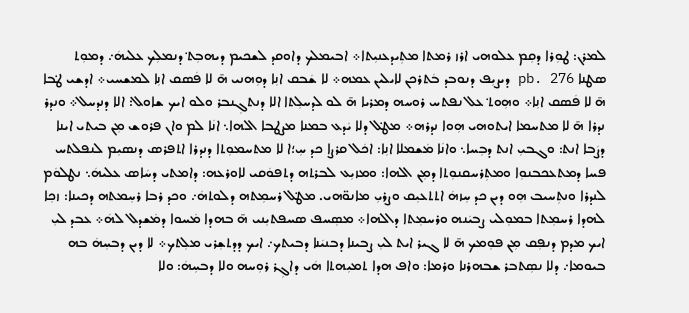ܠܡܪܢ: ܛܘܼܪܐ ܕܩܼܡ ܥܠܘܗܝ ܐܪܙ ܪܡܬܐ ܡܬܼܝܕܥܢܝܼܬܐ܀ ܐܒܝܡܠܟ ܕܐܘܩܕ ܠܫܟܝܡ ܕܝܗܒܼܬ݀ ܕܢܡܠܼܟ ܥܠܝܗܿ܇ ܕܡܘܼܬ ܣܛܢܐ pb. 276 ܕܝܨܝܼܦ ܕܢܘܒܕ ܒܿܬܪܟܢ ܠܐܝܠܝܢ ܥܡܗ܀ ܠܐ ܫܿܒܩ ܐܢܼܐ ܕܘܼܗܢܝ ܗ̄ ܠܐ ܦܿܣܩ ܐܢܼܐ ܠܡܫܚܝ܀ ܐܕܫܝ ܛ݀ܒܐ ܗ̄ ܠܐ ܦܿܣܩ ܐܢܼܐ܀ ܘܗܼܘܬ݀ ܥܠ ܢܦܬܚ ܪܘܚܗ ܕܡܪܝܐ ܗ̄ ܠܘ ܠܕܚܠܼܬܐ ܐܠܐ ܕܢܬܓܼܢܒܪ ܘܠܘ ܐܝܟ ܫܐܘܠ: ܐܠܐ ܕܢܕܚܠ܀ ܘܢܕܪ ܢܕܪܐ ܗ̄ ܠܐ ܡܬܚܡܐ ܐܝܬܘܗܝ ܗܼܘܐ ܢܕܪܗ܀ ܡܛ݀ܠ ܕܠܐ ܝܿܕܥ ܒܡܢܐ ܡܨܛܒܐ ܐܠܗܐ܆ ܐܢܿܐ ܠܡ ܘܐܢ ܦܪܘܫ ܡܼܢ ܒܝܬܝ ܐܝܢܐ ܕܨܿܒܐ ܐܢܬ: ܘܓܒܝܼ ܐܢܬ ܕܒܼܚܐ܆ ܘܐܢܿܐ ܡܿܫܡܠܐ ܐܢܼܐ: ܐܟܿܠ ܩܪܨܐ ܟܕ ܚܼ؛ܐ ܠܐ ܡܬܚܡܘܼܬܐ ܕܢܕܪܐ ܐܬܦܪܣ ܕܢܣܝܼܡ ܠܢܦܠܬܚ ܦܚܐ ܕܡܬܥܟܒܢܘܼܐ ܘܡܬܼܪܚܩܢܘܼܬܐ ܕܡܼܢ ܐܠܗܐ: ܘܡܙܝܼܥ ܠܒܪܬܗ ܕܬܦܘܿܩܝ ܠܐܘܪܥܗ: ܕܐܡܬܝ ܕܚܿܐܣ ܥܠܝܗܿ܆ ܢܛܠܘܿܡ ܠܢܕܪܐ ܘܢܬܼܚܝܒ ܗܼܘ ܕܝܢ ܟܕ ܚܼܙܗܿ ܐܬܬܥܝܼܩ ܘܨܪܝܼ ܡܐܢܘ̈ܗܝ. ܡܛ݀ܠ ܪܚܡܼܬܗ ܕܠܘܬܗܿ܇ ܘܟܕ ܪܒܐ ܪܚܼܡܬܗ ܕܟܝܢܐ: ܙܟܼܐ ܠܗܕܐ ܪܚܡܼܬܐ ܒܡܘܼܠܝ ܨܒܝܿܢܗ ܘܪܚܡܼܬܐ ܕܐܠܗܐ܀ ܡܣܼܚܦ ܣܚܦܬܝܼܢܝ ܗ̄ ܒܗܕܐ ܡܿܚܘܐ ܕܡܿܫܕܠ ܠܗܿ܀ ܥܒܕ ܠܝܼ ܐܝܟ ܡܕܡ ܕܢܦܼܩ ܡܼܢ ܦܘܼܡܟ ܗ̄ ܠܐ ܓܝܪ ܐܝܬ ܠܝܼ ܨܒܝܢܐ ܕܒܢܝܿܢܐ ܕܒܝܬܟ܇ ܐܝܟ ܕܕܬܫܼܪܝ ܡܠܼܬܟ܀ ܠܐ ܕܝܢ ܕܒܚܼܗܿ ܒܗ ܒܝܘܡܐ܇ ܕܠܐ ܢܣܼܬܒܪ ܫܒܗܪܢܐ ܘܪܡܐ: ܘܐܦ ܗܕܐ ܬܡܝܼܗܬܐ ܗܿܝ ܕܐܓܼܪ ܪܘܼܚܗ ܘܠܐ ܕܒܚܼܗܿ: ܘܠܐ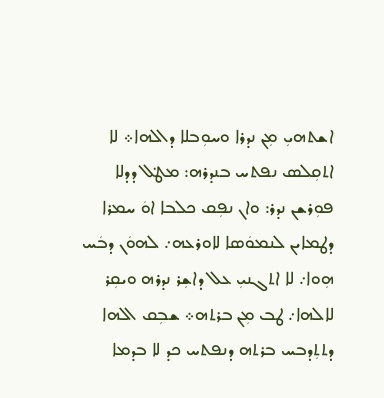ܐܫܬܗܝܼ ܡܼܢ ܢܕܪܐ ܘܚܘܼܒܠܐ ܕܐܠܗܐ܀ ܠܐ ܐܬܩܼܠܣ ܢܦܬܚ ܒܢܕܪܗ: ܡܛ݀ܠ ܕܕܠܐ ܦܘܼܪܫܢ ܢܕܪ: ܘܐܢ ܢܦܼܩ ܟܠܒܐ ܐܘܿ ܚܡܪܐ ܕܛܡܐܝܢ ܠܢܡܘܿܣܐ ܠܐܘܪܥܗ܇ ܠܗܘܿܢ ܕܒܿܚ ܗܼܘܐ܇ ܠܐ ܐܬܓܢܝܼ ܥܠ ܕܐܫܼܪ ܢܕܪܗ ܘܝܩܼܪ ܠܐܠܗܐ܇ ܛܒ ܡܼܢ ܒܪܬܗ܀ ܫܒܼܩ ܐܠܗܐ ܕܬܬܼܕܒܚ ܒܪܬܗ ܕܢܦܬܚ ܟܕ ܠܐ ܒܕܡܐ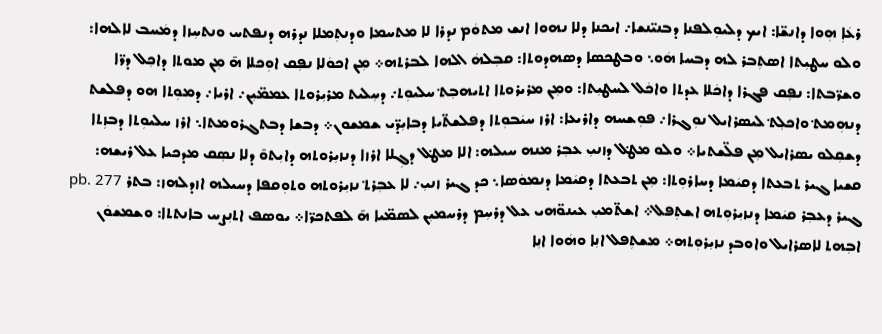ܪܥܿܐܼ ܗܼܘܐ ܕܐܢܫ̈ܐ: ܐܝܟ ܕܠܝܘܼܠܦܢܐ ܕܒܢܝ̈ܢܫܐ܇ ܐܝܟܢܐ ܕܠܐ ܢܗܘܐ ܐܢܫ ܡܬܘܿܡ ܢܕܪܐ ܠܐ ܡܬܚܡܐ ܘܕܢܬܼܡܠܐ ܢܕܪܗ ܕܢܦܬܚ ܘܢܬܚܼܙܐ ܕܡܿܚܒ ܠܐܠܗܐ: ܘܠܘ ܚܛܝܼܬܐ ܐܣܬܼܒܪ ܠܗ ܕܒܚܐ ܗܿܘ܆ ܘܒܛܟܣܐ ܕܣܗܕܘܬܐ: ܩܒܼܠܗܿ ܐܠܗܐ ܠܒܪܬܗ܀ ܡܼܢ ܐܟܘܿܠܐ ܢܦܼܩ ܐܘܼܟܠܐ ܗ̄ ܡܼܢ ܡܘܬܐ ܕܐܟܼܠ ܕܪ̈ܐ ܘܫܪ̈ܒܬܐ: ܢܦܼܩ ܦܓܪܐ ܕܐܟܿܠܐ ܥܕܬܐ ܘܐܟܿܠ ܠܚܛܝܼܬܐ: ܘܡܼܢ ܡܪܝܪܘܬܐ ܐܬܝܗܒܼܬ݀ ܚܠܝܘܼܬ܇ ܕܚܼܠܝܬ ܡܪܝܼܪܘܬܐ ܥܡܡ̈ܝܼܢ܇ ܐܪܝܐ܇ ܕܡܘܼܬܐ ܗܘ ܕܦܠܫܬ ܕܢܗܼܡܬ݀ ܘܐܟܠܼܬ݀ ܠܝܣܪܐܝܠ ܢܘܼܓܪܐ܇ ܦܘܼܫܚܗ ܕܐܪܝܥܐ: ܐܪܙ ܚܝܿܒܘܼܬܐ ܕܦܠܫܬ̈ܝܐ ܕܒܐܝܼܕ̈ܝ ܫܡܫܘܢ܀ ܕܒܫܐ ܕܒܬܓܪܘܡܬܐ܆ ܐܪܙ ܚܠܝܘܼܬܐ ܕܒܙܼܬܐ ܕܫܩܼܠܘ ܝܣܪܐܝܠ ܡܼܢ ܦܠ̈ܫܬܝܐ܀ ܘܠܘ ܡܛ݀ܠ ܕܙܢܝܼ ܥܒܼܪ ܡܢܗ ܚܝܠܗ: ܐܠܐ ܡܛ݀ܠ ܕܓܼܠܐ ܐܪܙܐ ܕܢܙܝܼܪܘܬܗ ܕܐܝܼܬܘ̄ ܕܠܐ ܢܣܼܩ ܡܕܟܝܐ ܥܠ ܪܝܫܗ: ܩܫܝܐ ܓܝܪ ܬܒܥܬܐ ܕܩܝܿܡܐ ܕܚܐܪܘܼܬܐ: ܡܼܢ ܬܒܥܬܐ ܕܩܝܿܡܐ ܕܢܡܘܿܣܐ܆ ܟܕ ܓܝܪ ܙܢܝܼ܇ ܠܐ ܥܒܼܪܬ݀ ܢܙܝܼܪܘܬܗ ܘܬܘܼܩܦܐ ܕܚܝܠܗ ܐܙܕܠܗܙ: ܒܬܪ pb. 277 ܓܝܪ ܕܥܒܼܪ ܩܝܿܡܐ ܕܢܙܝܼܪܘܼܬܗ ܐܫܬܼܦܠ܀ ܐܫܬ̈ܡܝܼ ܥܝܢܘ̈ܗܝ ܥܠ ܕܪܚܼܡ ܕܪܚܡܝܼܢ ܠܣܡ̈ܝܐ ܗ̄ ܠܦܬܟܪ̈ܐ܀ ܝܘܣܦ ܐܬܢܼܨܚ ܒܐܢܬܬܐ: ܘܫܡܫܘܿܢ ܐܒܼܗܬ ܠܐܣܪܐܝܠ ܘܐܘܒܕ ܢܙܝܼܪܘܼܬܗ܀ ܡܫܬܼܦܠ ܐܢܼܐ ܘܗܿܘܐ ܐܢܼܐ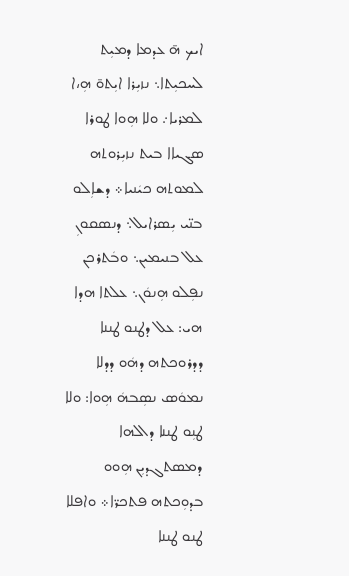ܐܝܟ ܗ̄ ܥܕܡܐ ܕܡܝܼܬ ܠܚܟܝܼܬܐ܆ ܢܙܝܼܪܐ ܐܝܼܬܘ̄ ܗܼ،ܐ ܠܡܪܝܐ܇ ܘܠܐ ܗܼܘܐ ܛܘܪܐ ܣܓܝܐܐ ܒܝܬ ܢܙܝܼܪܘܬܗ ܠܡܘܬܗ ܟܝܿܢܝܐ܀ ܕܫܐܼܠܘ ܒܢ̈ܝ ܝܼܣܪܐܝܠ܆ ܕܢܣܩܘܢܼ ܥܠ ܒܢܝܡܝܢ܆ ܘܒܿܬܪܟܢ ܢܦܼܠܘ ܗܼܢܘܿܢ܆ ܥܠܬܐ ܗܕܐ ܗܝ: ܥܠ ܕܛܢܘ ܛܢܢܐ ܕܕܪܘܟܬܗ ܕܗܿܘ ܕܕܠܐ ܢܡܘܿܣ ܢܣܼܒܗܿ ܗܼܘܐ: ܘܠܐ ܛܢܼܘ ܛܢܢܐ ܕܐܠܗܐ ܕܡܣܬܓܕܝܼܢ ܗܼܘܘ ܒܕܘܼܟܬܗ ܦܬܟܪ̈ܐ܀ ܘܐܦܠܐ ܛܢܘ ܛܢܢܐ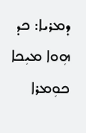ܕܡܪܝܐ: ܟܕ ܗܼܘܐ ܡܝܼܟܐ ܟܘܼܡܪܐ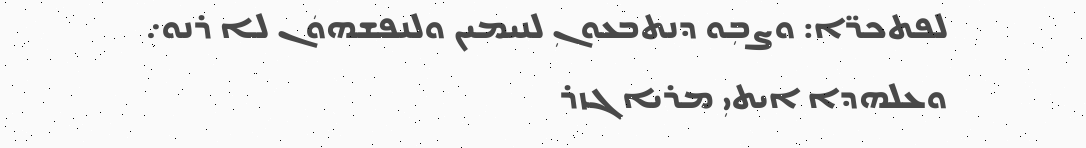ܠܦܬܟܪ̈ܐ: ܘܨܒܼܘ ܕܢܬܒܥܘܢܼ ܠܢܝܡܝܢ ܘܠܢܦܫܗܘܿܢ ܠܐ ܪܢܘ܇ ܘܥܠܗܕܐ ܐܝܬܝܼ ܡܪܝܐ ܓܙܪ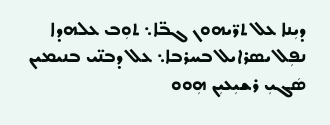ܕܝܼܢܐ ܥܠ ܬܪ̈ܝܗܘܢ ܓܒ̈ܐ܆ ܬܘܼܒ ܥܠܗܕܐ ܢܦܼܠ ܝܣܪܐܝܠ ܒܚܪܒܐ܆ ܥܠ ܕܒܢ̈ܝ ܒܢܝܡܝܢ ܣܿܓܝܼ ܪܫܝܼܥܝܼܢ ܗܼܘܘ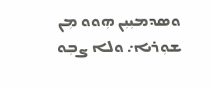ܘܣܕܡܝܼܝܼܢ ܗܼܘܘ ܡܼܢ ܫܘܼܪܝܐ܇ ܘܠܐ ܨܒܼܘ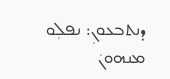ܕܢܬܒܥܘܢܼ: ܢܦܠܼܘ ܡܢܗܘܢܿ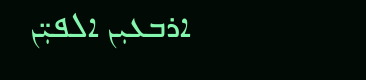ܐܪܒܥܝܼܢ ܐܠܦܝܼ̈ܢ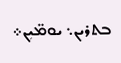ܒܬܪܝܢ܆ ܝܘܡ̈ܝܼܢ܀